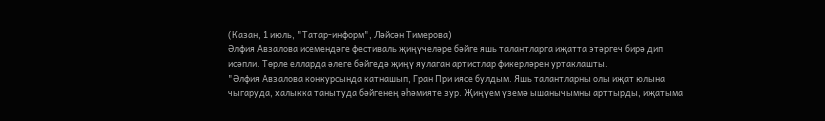(Казан, 1 июль, "Татар-информ", Ләйсән Тимерова)
Әлфия Авзалова исемендәге фестиваль җиңүчеләре бәйге яшь талантларга иҗатта этәргеч бирә дип исәпли. Төрле елларда әлеге бәйгедә җиңү яулаган артистлар фикерләрен уртаклашты.
"Әлфия Авзалова конкурсында катнашып, Гран При иясе булдым. Яшь талантларны олы иҗат юлына чыгаруда, халыкка танытуда бәйгенең әһәмияте зур. Җиңүем үземә ышанычымны арттырды, иҗатыма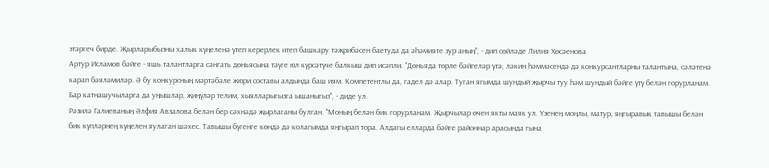этәргеч бирде. Җырларыбызны халык күңеленә үтеп керерлек итеп башкару тәҗрибәсен баетуда да әһәмияте зур аның", - дип сөйләде Лилия Хөсәенова
Артур Исламов бәйге - яшь талантларга сәнгать дөньясына тәүге юл күрсәтүче балкыш дип исәпли. "Дөньяда төрле бәйгеләр үтә, ләкин һәммәсендә дә конкурсантларны талантына, сәләтенә карап бәяләмиләр. Ә бу конкурсның мәртәбәле жюри составы алдында баш иям. Компетентлы да, гадел дә алар. Туган ягымда шундый җырчы туу һәм шундый бәйге үтү белән горурланам. Бар катнашучыларга да уңышлар, җиңүләр телим, хыялларыгызга ышаныгыз", - диде ул.
Рәзилә Галиеваның Әлфия Авзалова белән бер сәхнәдә җырлаганы булган. "Моның белән бик горурланам. Җырчылар өчен якты маяк ул. Үзенең моңлы, матур, яңгыравык тавышы белән бик күпләрнең күңелен яулаган шәхес. Тавышы бүгенге көндә дә колагымда яңгырап тора. Алдагы елларда бәйге районнар арасында гына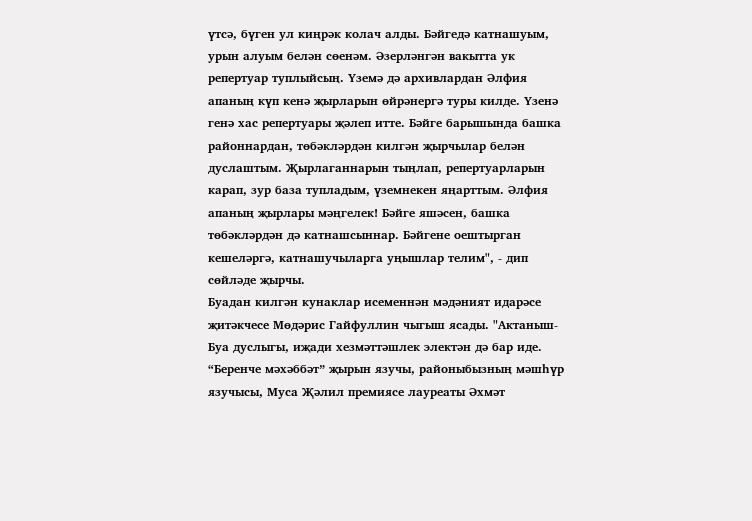үтсә, бүген ул киңрәк колач алды. Бәйгедә катнашуым, урын алуым белән сөенәм. Әзерләнгән вакытта ук репертуар туплыйсың. Үземә дә архивлардан Әлфия апаның күп кенә җырларын өйрәнергә туры килде. Үзенә генә хас репертуары җәлеп итте. Бәйге барышында башка районнардан, төбәкләрдән килгән җырчылар белән дуслаштым. Җырлаганнарын тыңлап, репертуарларын карап, зур база тупладым, үземнекен яңарттым. Әлфия апаның җырлары мәңгелек! Бәйге яшәсен, башка төбәкләрдән дә катнашсыннар. Бәйгене оештырган кешеләргә, катнашучыларга уңышлар телим", - дип сөйләде җырчы.
Буадан килгән кунаклар исеменнән мәдәният идарәсе җитәкчесе Мөдәрис Гайфуллин чыгыш ясады. "Актаныш-Буа дуслыгы, иҗади хезмәттәшлек электән дә бар иде. “Беренче мәхәббәт” җырын язучы, районыбызның мәшһүр язучысы, Муса Җәлил премиясе лауреаты Әхмәт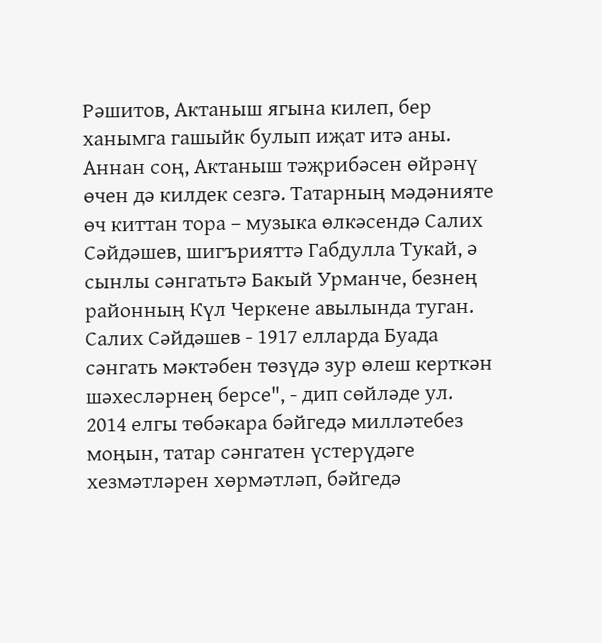Рәшитов, Актаныш ягына килеп, бер ханымга гашыйк булып иҗат итә аны. Аннан соң, Актаныш тәҗрибәсен өйрәнү өчен дә килдек сезгә. Татарның мәдәнияте өч киттан тора – музыка өлкәсендә Салих Сәйдәшев, шигърияттә Габдулла Тукай, ә сынлы сәнгатьтә Бакый Урманче, безнең районның Күл Черкене авылында туган. Салих Сәйдәшев - 1917 елларда Буада сәнгать мәктәбен төзүдә зур өлеш керткән шәхесләрнең берсе", - дип сөйләде ул.
2014 елгы төбәкара бәйгедә милләтебез моңын, татар сәнгатен үстерүдәге хезмәтләрен хөрмәтләп, бәйгедә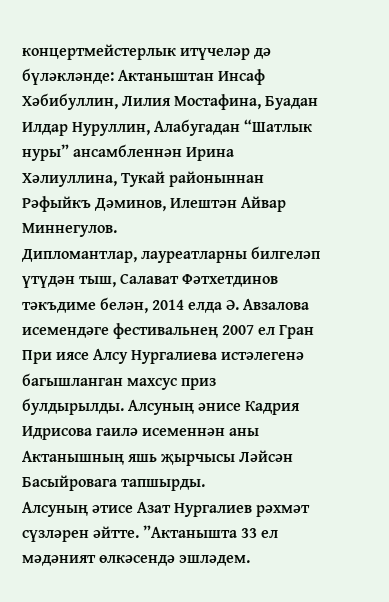концертмейстерлык итүчеләр дә бүләкләнде: Актаныштан Инсаф Хәбибуллин, Лилия Мостафина, Буадан Илдар Нуруллин, Алабугадан “Шатлык нуры” ансамбленнән Ирина Хәлиуллина, Тукай районыннан Рәфыйкъ Дәминов, Илештән Айвар Миннегулов.
Дипломантлар, лауреатларны билгеләп үтүдән тыш, Салават Фәтхетдинов тәкъдиме белән, 2014 елда Ә. Авзалова исемендәге фестивальнең 2007 ел Гран При иясе Алсу Нургалиева истәлегенә багышланган махсус приз булдырылды. Алсуның әнисе Кадрия Идрисова гаилә исеменнән аны Актанышның яшь җырчысы Ләйсән Басыйровага тапшырды.
Алсуның әтисе Азат Нургалиев рәхмәт сүзләрен әйтте. ”Актанышта 33 ел мәдәният өлкәсендә эшләдем.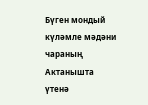Бүген мондый күләмле мәдәни чараның Актанышта үтенә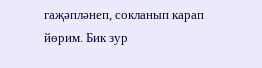гаҗәпләнеп, сокланып карап йөрим. Бик зур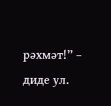рәхмәт!” – диде ул.